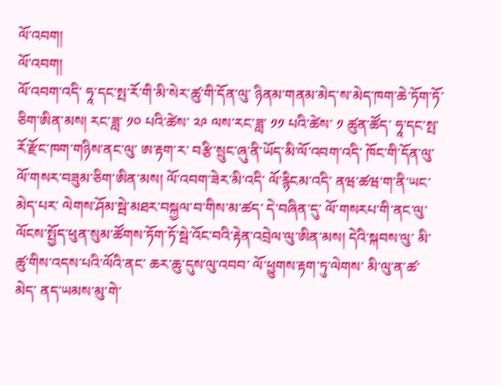ལོ་འབག།
ལོ་འབག།
ལོ་འབག་འདི་ ཧཱ་དང་སྤ་རོ་གི་མི་སེར་ཚུ་གི་དོན་ལུ་ ཉིནམ་གནམ་མེད་ས་མེད་ཁག་ཆེ་ཏོག་ཏོ་ཅིག་ཨིན་མས། རང་ཟླ་ ༡༠ པའི་ཚེས་ ༢༩ ལས་རང་ཟླ་ ༡༡ པའི་ཚེས་ ༡ ཚུན་ཚོད་ ཧཱ་དང་སྤ་རོ་རྫོང་ཁག་གཉིས་ནང་ལུ་ ཨ་རྟག་ར་ བརྩི་སྲུང་ཞུ་ནི་ཡོད་མི་ལོ་འབག་འདི་ ཁོང་གི་དོན་ལུ་ ལོ་གསར་བཟུམ་ཅིག་ཨིན་མས། ལོ་འབག་ཟེར་མི་འདི་ ལོ་རྙིངམ་འདི་ ནཝ་ཚཝ་ག་ནི་ཡང་མེད་པར་ ལེགས་ཤོམ་སྦེ་མཐར་བསྐྱལ་བ་གིས་མ་ཚད་ དེ་བཞིན་དུ་ ལོ་གསརཔ་གི་ནང་ལུ་ ལོངས་སྤྱོད་ཕུན་སུམ་ཚོགས་ཏོག་ཏོ་སྦེ་འོང་བའི་རྟེན་འབྲེལ་ལུ་ཨིན་མས། དེའི་སྐབས་ལུ་ མི་ཚུ་གིས་འདས་པའི་ལོའི་ནང་ ཆར་ཆུ་དུས་ལུ་འབབ་ ལོ་ཕྱུགས་རྟག་ཏུ་ལེགས་ མི་ལུ་ན་ཚ་མེད་ ནད་ཡམས་མུ་གེ་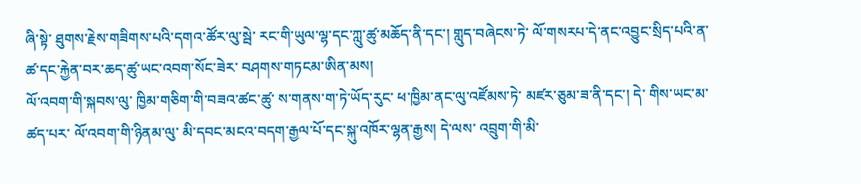ཞི་སྟེ་ ཐུགས་རྗེས་གཟིགས་པའི་དགའ་ཚོར་ལུ་སྦེ་ རང་གི་ཡུལ་ལྷ་དང་ཀླུ་ཚུ་མཆོད་ནི་དང་། གླུད་བཞེངས་ཏེ་ ལོ་གསརཔ་དེ་ནང་འབྱུང་སྲིད་པའི་ན་ཚ་དང་རྐྱེན་བར་ཆད་ཚུ་ཡང་འབག་སོང་ཟེར་ བཤགས་གཏངམ་ཨིན་མས།
ལོ་འབག་གི་སྐབས་ལུ་ ཁྱིམ་གཅིག་གི་བཟའ་ཚང་ཚུ་ ས་གནས་ག་ཏེ་ཡོད་རུང་ ཕ་ཁྱིམ་ནང་ལུ་འཛོམས་ཏེ་ མཛར་ཅུམ་ཟ་ནི་དང་། དེ་ གིས་ཡང་མ་ཚད་པར་ ལོ་འབག་གི་ཉིནམ་ལུ་ མི་དབང་མངའ་བདག་རྒྱལ་པོ་དང་སྐུ་འཁོར་ལྷན་རྒྱས། དེ་ལས་ འབྲུག་གི་མི་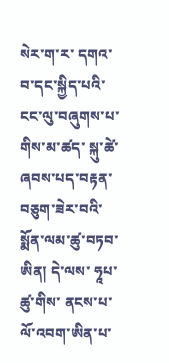སེར་ག་ར་ དགའ་བ་དང་སྐྱིད་པའི་ངང་ལུ་བཞུགས་པ་གིས་མ་ཚད་ སྐུ་ཚེ་ཞབས་པད་བརྟན་བཅུག་ཟེར་བའི་སྨོན་ལམ་ཚུ་བཏབ་ཨིན། དེ་ལས་ ཧཱཔ་ཚུ་གིས་ ནངས་པ་ལོ་འབག་ཨིན་པ་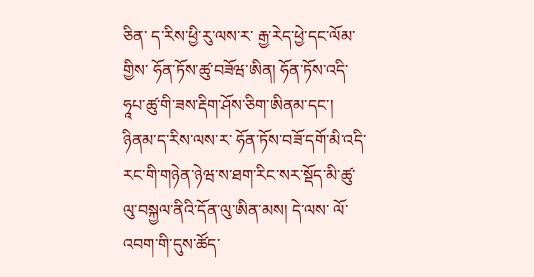ཅིན་ ད་རིས་ཕྱི་རུ་ལས་ར་ རྒྱ་རེད་ཕྱེ་དང་ལོམ་གྱིས་ ཧོན་ཏོས་ཚུ་བཟོཝ་ཨིན། ཧོན་ཏོས་འདི་ ཧཱཔ་ཚུ་གི་ཟས་རྡིག་ཤོས་ཅིག་ཨིནམ་དང་། ཉིནམ་ད་རིས་ལས་ར་ ཧོན་ཏོས་བཟོ་དགོ་མི་འདི་ རང་གི་གཉེན་ཉེཝ་ས་ཐག་རིང་སར་སྡོད་མི་ཚུ་ལུ་བསྐྱལ་ནིའི་དོན་ལུ་ཨིན་མས། དེ་ལས་ ལོ་འབག་གི་དུས་ཚོད་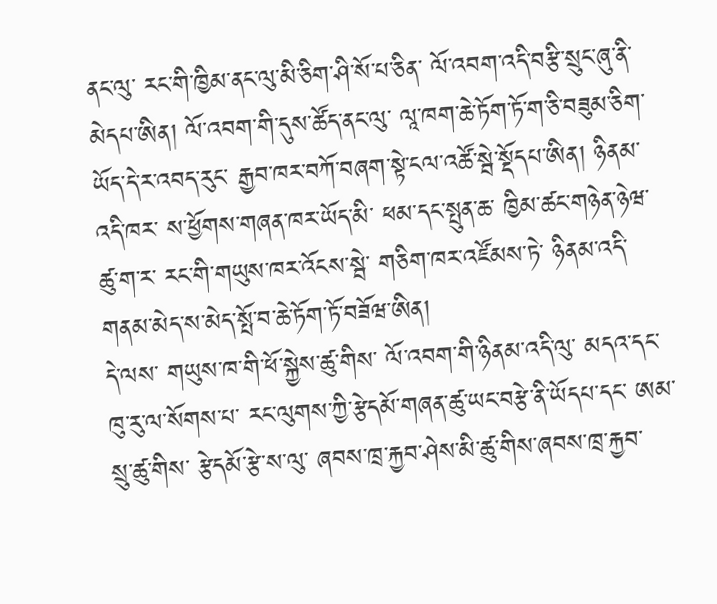ནང་ལུ་ རང་གི་ཁྱིམ་ནང་ལུ་མི་ཅིག་ཤི་སོ་པ་ཅིན་ ལོ་འབག་འདི་བརྩི་སྲུང་ཞུ་ནི་མེདཔ་ཨིན། ལོ་འབག་གི་དུས་ཚོད་ནང་ལུ་ ལཱ་ཁག་ཆེ་ཏོག་ཏོ་ག་ཅི་བཟུམ་ཅིག་ཡོད་དེ་ར་འབད་རུང་ རྒྱབ་ཁར་བཀོ་བཞག་སྟེ་ངལ་འཚོ་སྦེ་སྡོདཔ་ཨིན། ཉིནམ་འདི་ཁར་ ས་ཕྱོགས་གཞན་ཁར་ཡོད་མི་ ཕམ་དང་སྤུན་ཆ་ ཁྱིམ་ཚང་གཉེན་ཉེཝ་ཚུ་ག་ར་ རང་གི་གཡུས་ཁར་འོངས་སྦེ་ གཅིག་ཁར་འཛོམས་ཏེ་ ཉིནམ་འདི་གནམ་མེད་ས་མེད་སྤོ་བ་ཆེ་ཏོག་ཏོ་བཟོཝ་ཨིན།
དེ་ལས་ གཡུས་ཁ་གི་ཕོ་སྐྱེས་ཚུ་གིས་ ལོ་འབག་གི་ཉིནམ་འདི་ལུ་ མདའ་དང་ཁུ་རུ་ལ་སོགས་པ་ རང་ལུགས་ཀྱི་རྩེདམོ་གཞན་ཚུ་ཡང་བརྩེ་ནི་ཡོདཔ་དང་ ཨམ་སྲུ་ཚུ་གིས་ རྩེདམོ་རྩེ་ས་ལུ་ ཞབས་ཁྲ་རྐྱབ་ཤེས་མི་ཚུ་གིས་ཞབས་ཁྲ་རྐྱབ་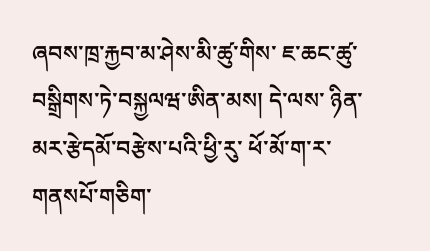ཞབས་ཁྲ་རྐྱབ་མ་ཤེས་མི་ཚུ་གིས་ ཇ་ཆང་ཚུ་བསྒྲིགས་ཏེ་བསྐྱལཝ་ཨིན་མས། དེ་ལས་ ཉིན་མར་རྩེདམོ་བརྩེས་པའི་ཕྱི་རུ་ ཕོ་མོ་ག་ར་གནསཔོ་གཅིག་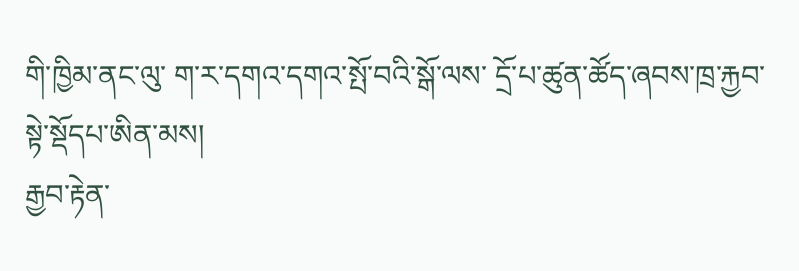གི་ཁྱིམ་ནང་ལུ་ ག་ར་དགའ་དགའ་སྤོ་བའི་སྒོ་ལས་ དྲོ་པ་ཚུན་ཚོད་ཞབས་ཁྲ་རྐྱབ་སྟེ་སྡོདཔ་ཨིན་མས།
རྒྱབ་རྟེན་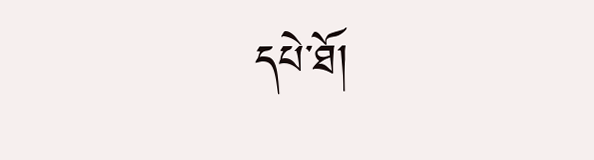དཔེ་ཐོ།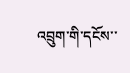འབྲུག་གི་དངོས་་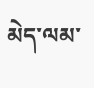མེད་ལམ་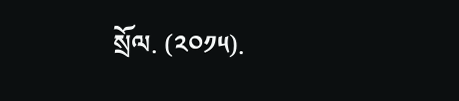སྲོལ. (༢༠༡༥).